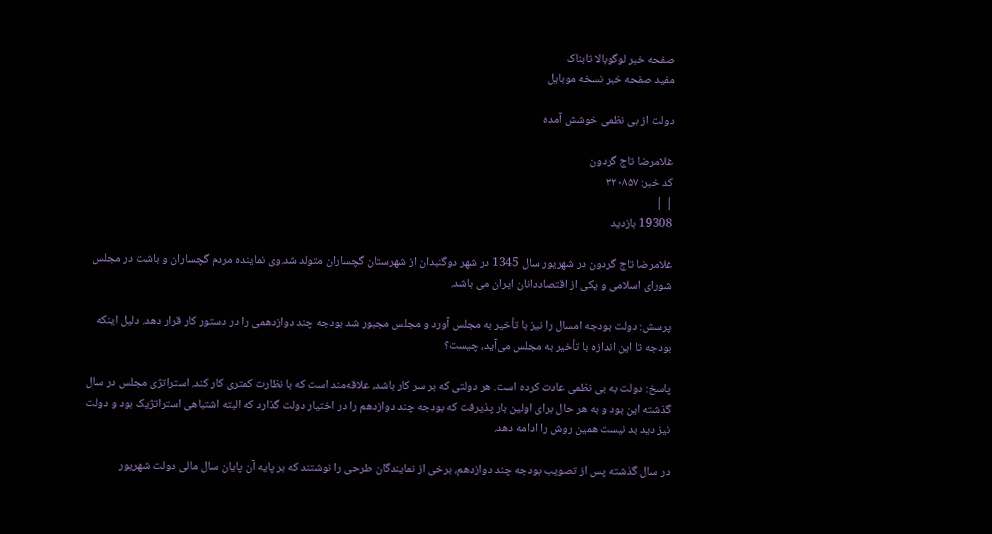صفحه خبر لوگوبالا تابناک
مفید صفحه خبر نسخه موبایل

دولت از بی نظمی خوشش آمده

غلامرضا تاج گردون
کد خبر: ۳۲۰۸۵۷
| |
19308 بازدید

غلامرضا تاج گردون در شهریور سال 1345 در شهر دوگنبدان از شهرستان گچساران متولد شد.وی نماینده مردم گچساران و باشت در مجلس شورای اسلامی و یکی از اقتصاددانان ایران می باشد.

پرسش: دولت بودجه امسال را نیز با تأخیر به مجلس آورد و مجلس مجبور شد بودجه چند دوازدهمی را در دستور کار قرار دهد. دلیل اینکه بودجه تا این اندازه با تأخیر به مجلس می‌آید، چیست؟

پاسخ: دولت به بی نظمی عادت کرده است. هر دولتی که بر سر کار باشد، علاقه‌مند است که با نظارت کمتری کار کند. استراتژی مجلس در سال گذشته این بود و به هر حال برای اولین بار پذیرفت که بودجه چند دوازدهم را در اختیار دولت گذارد که البته اشتباهی استراتژیک بود و دولت نیز دید بد نیست ‌همین روش را ادامه دهد.

در سال گذشته پس از تصویب بودجه چند دوازدهم، برخی از نمایندگان طرحی را نوشتند که بر پایه آن پایان سال مالی دولت شهریور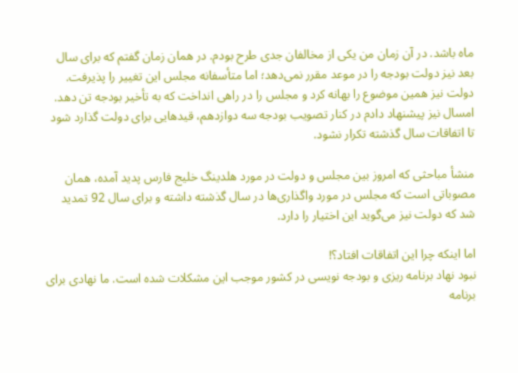ماه باشد. در آن زمان من یکی از مخالفان جدی طرح بودم. در همان زمان گفتم که برای سال بعد نیز دولت بودجه را در موعد مقرر نمی‌دهد؛ اما متأسفانه مجلس این تغییر را پذیرفت. دولت نیز همین موضوع را بهانه کرد و مجلس را در راهی انداخت که به تأخیر بودجه تن دهد. امسال نیز پیشنهاد دادم‌ در کنار تصویب بودجه سه دوازدهم، قیدهایی برای دولت گذارد شود تا اتفاقات سال گذشته تکرار نشود.

منشأ مباحثی که امروز بین مجلس و دولت در مورد هلدینگ خلیج فارس پدید آمده، همان مصوباتی است که مجلس در مورد واگذاری‌ها در سال گذشته داشته و برای سال 92 تمدید شد که دولت نیز می‌گوید این اختیار را دارد.

اما اینکه چرا این اتفاقات افتاد؟!
نبود نهاد برنامه ریزی و بودجه نویسی در کشور موجب این مشکلات شده است. ما نهادی برای برنامه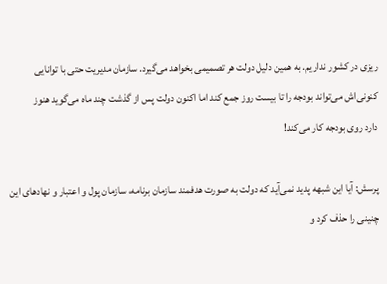ریزی در کشور نداریم. به همین دلیل دولت هر تصمیمی بخواهد می‌گیرد. سازمان مدیریت حتی با توانایی کنونی‌اش می‌تواند بودجه را تا بیست روز جمع کند اما اکنون دولت پس از گذشت چند ماه می‌گوید ‌هنوز دارد ‌روی بودجه کار می‌کند!

پرسش: آیا این شبهه پدید نمی‌آید که دولت به صورت هدفمند سازمان برنامه، سازمان پول و اعتبار و نهادهای این چنینی را حذف کرد و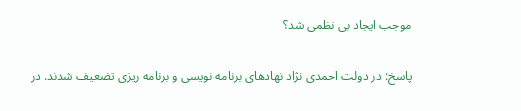موجب ایجاد بی نظمی شد؟

پاسخ: در دولت احمدی نژاد نهادهای برنامه نویسی و برنامه ریزی تضعیف شدند. در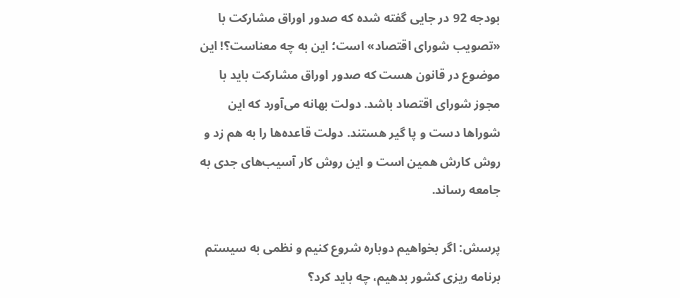بودجه 92 در جایی گفته شده ‌که صدور اوراق مشارکت با «تصویب شورای اقتصاد» است؛ این به چه معناست؟! این موضوع در قانون هست که صدور اوراق مشارکت باید با مجوز شورای اقتصاد باشد. دولت بهانه می‌آورد که این شوراها دست و پا گیر هستند. دولت قاعده‌ها را به هم زد و روش کارش همین است و این روش کار آسیب‌های جدی به جامعه رساند.

پرسش: اگر بخواهیم ‌دوباره شروع کنیم و نظمی به سیستم برنامه ریزی کشور بدهیم، چه باید کرد؟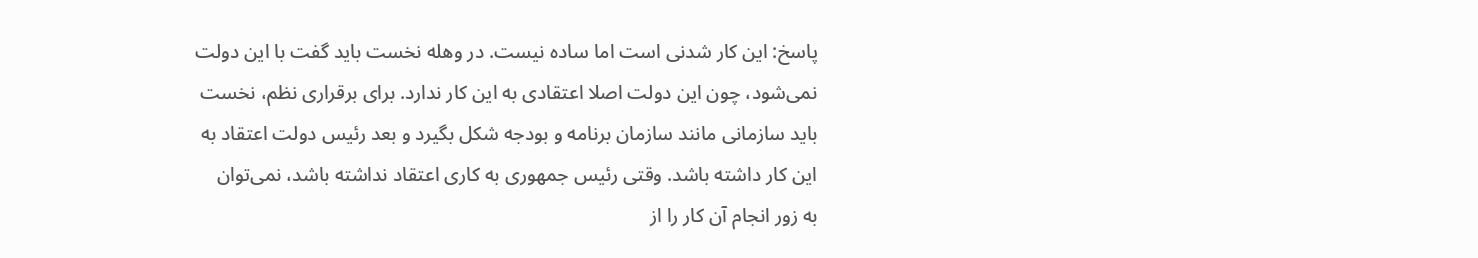پاسخ: این کار شدنی است اما ساده نیست. در وهله نخست باید گفت با این دولت نمی‌شود، چون این دولت اصلا اعتقادی به این کار ندارد. برای برقراری نظم، نخست باید سازمانی مانند سازمان برنامه و بودجه شکل بگیرد و بعد رئیس دولت اعتقاد به این کار داشته باشد. وقتی رئیس جمهوری به کاری اعتقاد نداشته باشد، نمی‌توان  به زور انجام آن کار را از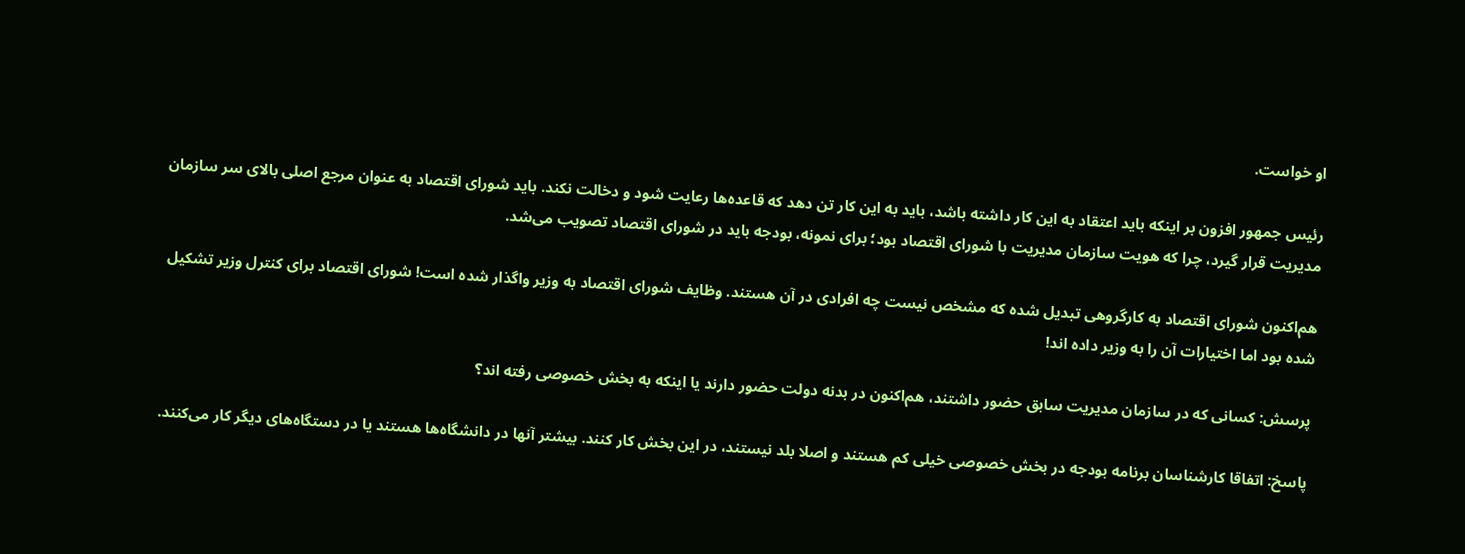او خواست.

رئیس جمهور افزون بر اینکه باید اعتقاد به این کار داشته باشد، باید به این کار تن دهد که قاعده‌ها رعایت شود و دخالت نکند. باید شورای اقتصاد به عنوان مرجع اصلی بالای سر سازمان مدیریت قرار گیرد، چرا که هویت سازمان مدیریت با شورای اقتصاد بود؛ برای نمونه، بودجه باید در شورای اقتصاد تصویب می‌شد.

هم‌اکنون شورای اقتصاد به کارگروهی تبدیل شده ‌که مشخص نیست چه افرادی در آن هستند. وظایف شورای اقتصاد به وزیر واگذار شده است! شورای اقتصاد برای کنترل وزیر تشکیل شده بود اما اختیارات آن را به وزیر داده اند!

پرسش: کسانی که در سازمان مدیریت سابق حضور داشتند، هم‌اکنون در بدنه دولت حضور دارند یا اینکه به بخش خصوصی رفته اند؟

پاسخ: اتفاقا کارشناسان برنامه بودجه در بخش خصوصی خیلی کم هستند و اصلا بلد نیستند، در این بخش ‌کار کنند. بیشتر آنها در دانشگاه‌ها هستند یا در دستگاه‌های دیگر کار می‌کنند.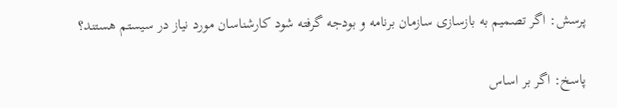پرسش: اگر تصمیم به بازسازی سازمان برنامه و بودجه گرفته شود کارشناسان مورد نیاز در سیستم هستند؟

پاسخ: اگر بر اساس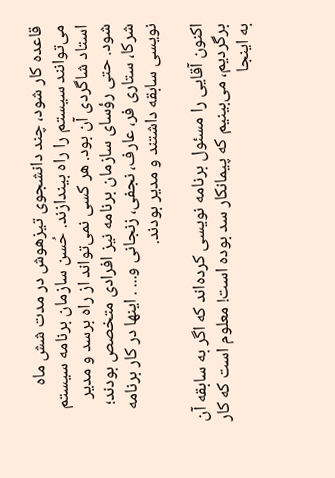قاعده کار شود، چند دانشجوی تیزهوش در مدت شش ماه می‌توانند سیستم را ‌راه بیندازند. حُسن سازمان برنامه سیستم استاد شاگردی آن بود. هر کسی نمی‌تواند از راه برسد و مدیر شود. حتی رؤسای سازمان برنامه نیز افرادی متخصص بودند؛ شرکا، ستاری فر، ‌عارف، ‌نجفی، زنجانی و... . اینها در کار برنامه نویسی سابقه داشتند و مدیر بودند.

اکنون آقایی را مسئول برنامه نویسی کرده‌اند که اگر به سابقه آن برگردیم، می‌بینیم که پیمانکار سد بوده است! معلوم است که کار به اینجا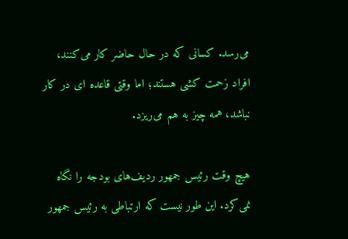می‌رسد. کسانی که در حال حاضر کار می‌کنند، افراد زحمت کشی هستند؛ اما وقتی قاعده ای در کار نباشد، همه چیز به هم می‌ریزد.

هیچ وقت رئیس جمهور ردیف‌های بودجه را نگاه نمی‌کرد. این طور نیست که ارتباطی به رئیس جمهور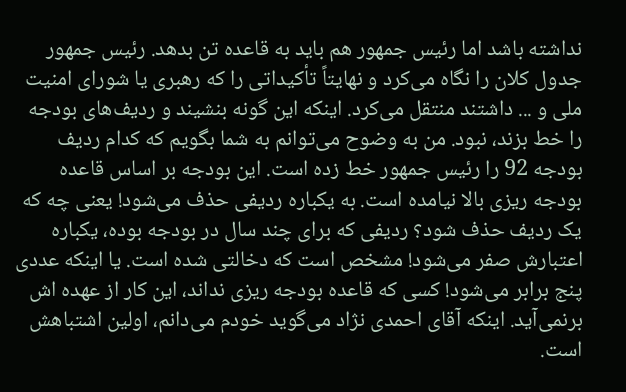نداشته باشد اما رئیس جمهور هم باید به قاعده تن بدهد. رئیس جمهور جدول کلان را نگاه می‌کرد و نهایتاً تأکیداتی را که رهبری یا شورای امنیت ملی و ... داشتند ‌منتقل می‌کرد. اینکه این گونه بنشیند و ردیف‌های بودجه را خط بزند، نبود. من به وضوح می‌توانم به شما بگویم که کدام ردیف بودجه 92 را رئیس جمهور خط زده است. این بودجه بر اساس قاعده بودجه ریزی بالا نیامده است. به یکباره ردیفی حذف می‌شود! یعنی چه که یک ردیف حذف شود؟ ردیفی که برای چند سال در بودجه بوده، یکباره اعتبارش صفر می‌شود! مشخص است که دخالتی شده است. یا اینکه عددی پنج برابر می‌شود! کسی که قاعده بودجه ریزی نداند، این کار از عهده اش بر‌نمی‌آید. اینکه آقای احمدی نژاد می‌گوید خودم می‌دانم، اولین اشتباهش است.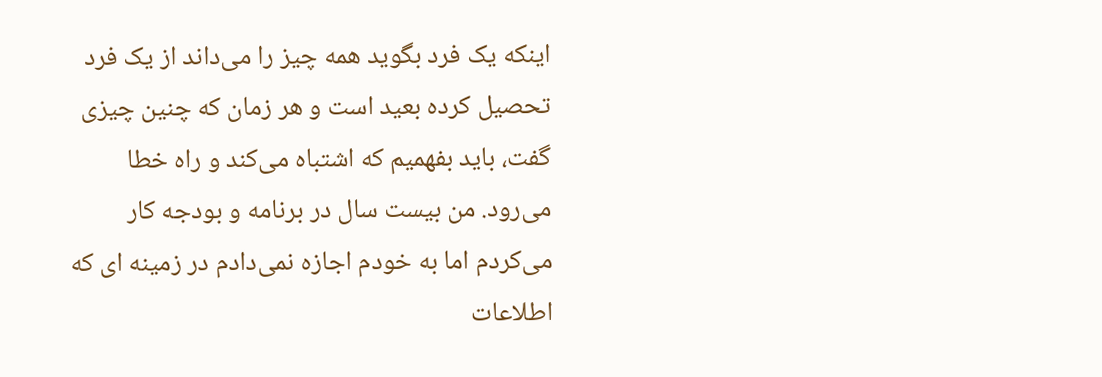اینکه یک فرد بگوید همه چیز را می‌داند از یک فرد تحصیل کرده بعید است و هر زمان که چنین چیزی گفت، باید بفهمیم که ‌اشتباه می‌کند و راه خطا می‌رود. من بیست سال در برنامه و بودجه کار می‌کردم اما به خودم اجازه نمی‌دادم در زمینه ای که اطلاعات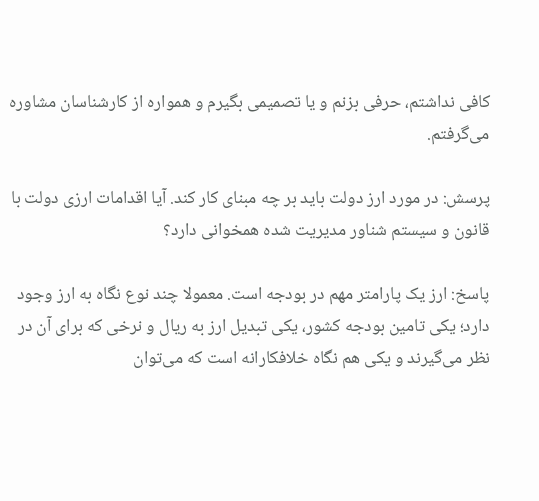کافی نداشتم، حرفی بزنم و یا تصمیمی بگیرم و همواره از کارشناسان مشاوره می‌گرفتم.

پرسش: در مورد ارز دولت باید بر چه مبنای کار کند. آیا اقدامات ارزی دولت با قانون و سیستم شناور مدیریت شده همخوانی دارد؟

پاسخ: ارز یک پارامتر مهم در بودجه است. معمولا چند نوع نگاه به ارز وجود دارد؛ یکی تامین بودجه کشور، یکی تبدیل ارز به ریال و نرخی که برای آن در نظر می‌گیرند و یکی هم نگاه خلافکارانه است که می‌توان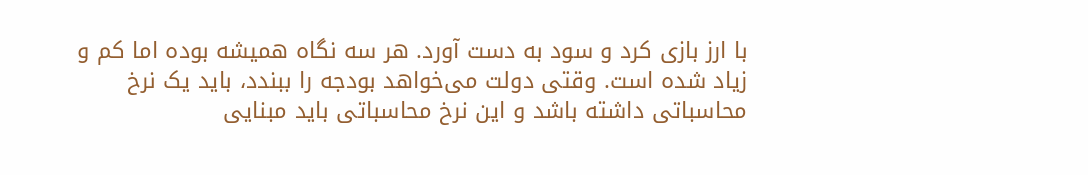با ارز بازی کرد و سود به دست آورد. هر سه نگاه همیشه بوده اما کم و زیاد شده است. وقتی دولت می‌خواهد بودجه را ببندد، باید یک نرخ محاسباتی داشته باشد و این نرخ محاسباتی باید مبنایی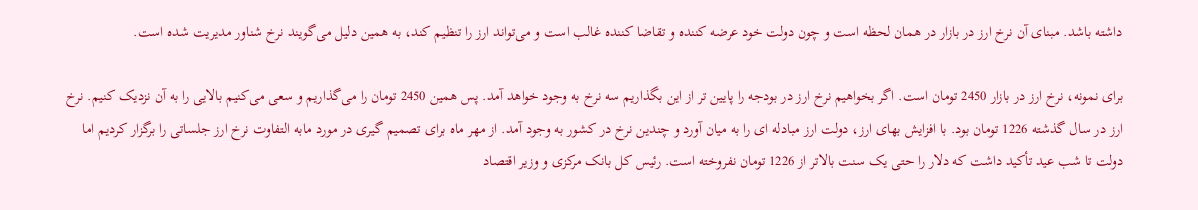داشته باشد. مبنای آن نرخ ارز در بازار در همان لحظه است و چون دولت خود عرضه کننده و تقاضا کننده غالب است و می‌تواند ارز را تنظیم کند، به همین دلیل می‌گویند نرخ شناور مدیریت شده است.

برای نمونه، نرخ ارز در بازار 2450 تومان است. اگر بخواهیم نرخ ارز در بودجه را پایین تر از این بگذاریم سه نرخ به وجود خواهد آمد. پس همین 2450 تومان را می‌گذاریم و سعی می‌کنیم بالایی را به آن نزدیک کنیم. نرخ ارز در سال گذشته 1226 تومان بود. با افزایش بهای ارز، دولت ارز مبادله ای را به میان آورد و چندین نرخ در کشور به وجود آمد. از مهر ماه برای تصمیم گیری در مورد مابه التفاوت نرخ ارز جلساتی را برگزار کردیم اما دولت تا شب عید تأکید داشت که دلار را حتی یک سنت بالاتر از 1226 تومان نفروخته است. رئیس کل بانک مرکزی و ‌وزیر اقتصاد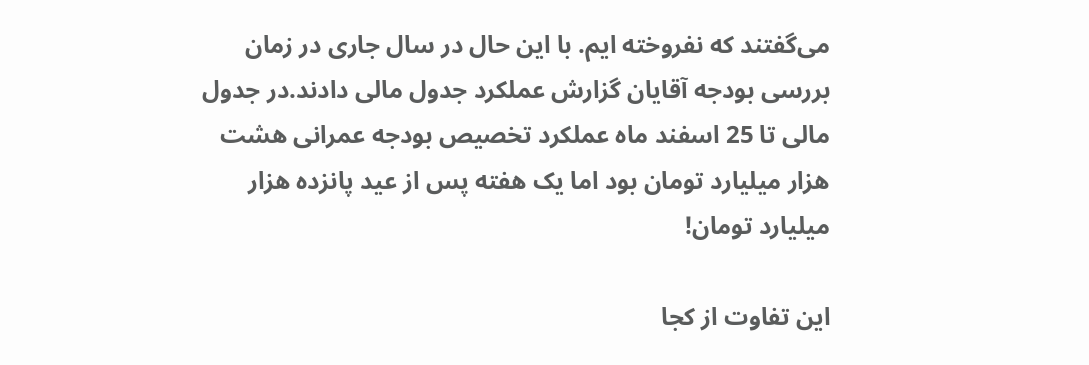می‌گفتند که نفروخته ایم. با این حال در سال جاری در زمان بررسی بودجه آقایان گزارش عملکرد جدول مالی دادند.در جدول مالی تا 25 اسفند ماه عملکرد تخصیص بودجه عمرانی هشت هزار میلیارد تومان بود اما یک هفته پس از عید پانزده هزار میلیارد تومان!

این تفاوت از کجا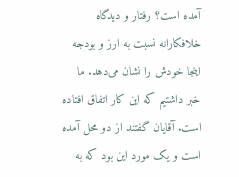آمده است؟ رفتار و دیدگاه خلافکارانه نسبت به ارز و بودجه اینجا خودش را نشان می‌دهد. ما خبر داشتیم که این کار اتفاق افتاده است. آقایان گفتند از دو محل آمده است و یک مورد این بود که به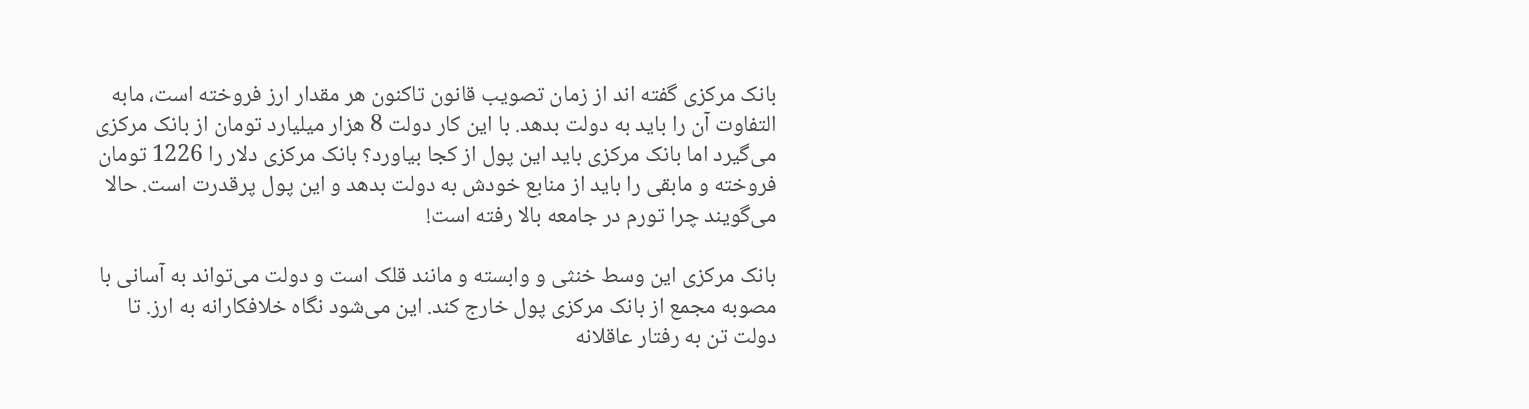بانک مرکزی گفته اند از زمان تصویب قانون تاکنون هر مقدار ارز فروخته است، مابه التفاوت آن را باید به دولت بدهد. با این کار دولت 8 هزار میلیارد تومان از بانک مرکزی می‌گیرد اما بانک مرکزی باید این پول از کجا بیاورد؟ بانک مرکزی دلار را 1226 تومان فروخته و مابقی را باید از منابع خودش به دولت بدهد و این پول پرقدرت است. حالا می‌گویند چرا تورم در جامعه بالا رفته است!

بانک مرکزی این وسط خنثی و وابسته و مانند قلک است و دولت می‌تواند به آسانی ‌‌با مصوبه مجمع از بانک مرکزی پول خارج کند. این می‌شود نگاه خلافکارانه به ارز. تا دولت تن به رفتار عاقلانه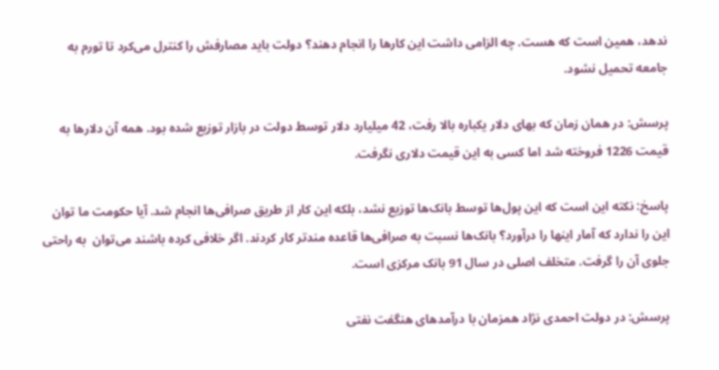ندهد، همین است که هست. چه الزامی داشت این کارها را انجام دهند؟ دولت باید مصارفش را کنترل می‌کرد تا تورم به جامعه تحمیل نشود.

پرسش: در همان زمان که بهای دلار یکباره بالا رفت، 42 میلیارد دلار توسط دولت در بازار توزیع شده بود. همه آن دلارها به قیمت 1226 فروخته شد اما کسی به این قیمت دلاری نگرفت.

پاسخ: نکته این است که این پول‌ها توسط بانک‌ها توزیع نشد، بلکه این کار از طریق صرافی‌ها انجام شد. آیا حکومت ما توان این را ندارد که آمار اینها را درآورد؟ بانک‌ها نسبت به صرافی‌ها قاعده مندتر کار کردند. اگر خلافی کرده باشند می‌توان  به راحتی جلوی آن را گرفت. متخلف اصلی در سال 91 بانک مرکزی است.

پرسش: در دولت احمدی نژاد همزمان با درآمدهای هنگفت نفتی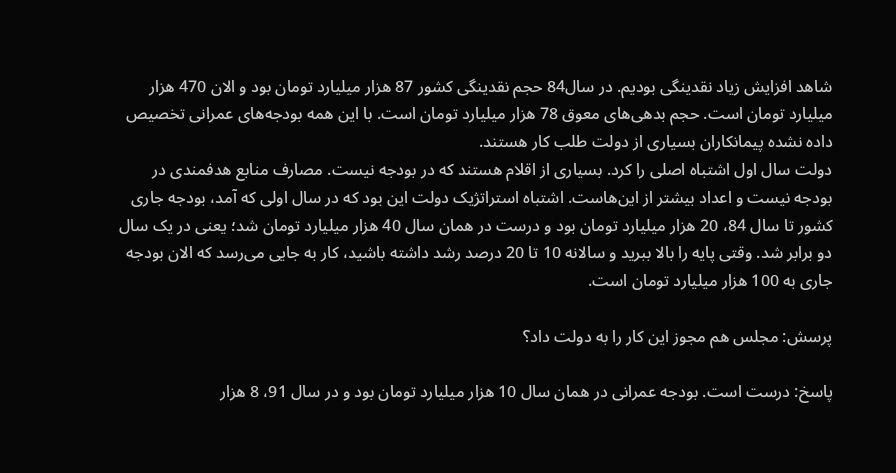شاهد افزایش زیاد نقدینگی بودیم. در سال84 حجم نقدینگی کشور 87 هزار میلیارد تومان بود و الان 470 هزار میلیارد تومان است. حجم بدهی‌های معوق 78 هزار میلیارد تومان است. با این همه بودجه‌های عمرانی تخصیص داده نشده پیمانکاران بسیاری از دولت طلب کار هستند.
دولت سال اول اشتباه اصلی را کرد. بسیاری از اقلام هستند که در بودجه نیست. مصارف منابع هدفمندی در بودجه نیست و اعداد بیشتر از این‌هاست. اشتباه استراتژیک دولت این بود که در سال اولی که آمد، بودجه جاری کشور تا سال 84، 20 هزار میلیارد تومان بود و درست در همان سال 40 هزار میلیارد تومان شد؛ یعنی در یک سال دو برابر شد. وقتی پایه را بالا ببرید و سالانه 10 تا 20 درصد رشد داشته باشید، کار به جایی می‌رسد که الان بودجه جاری به 100 هزار میلیارد تومان است.

پرسش: مجلس هم مجوز این کار را به دولت داد؟

پاسخ: درست است. بودجه عمرانی در همان سال 10 هزار میلیارد تومان بود و در سال 91، 8 هزار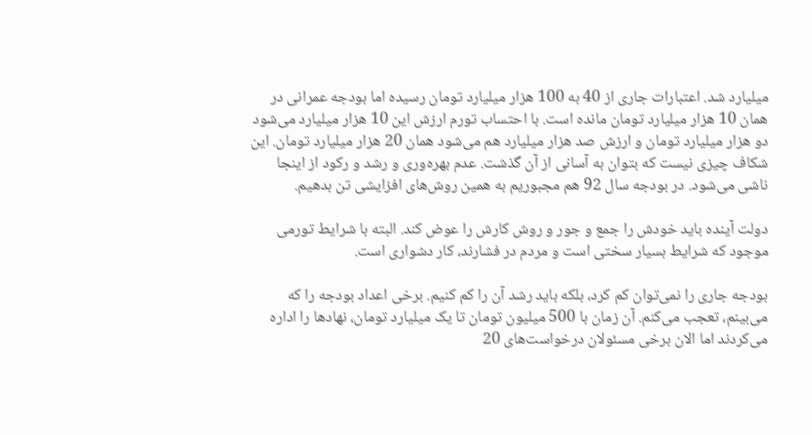میلیارد شد. اعتبارات جاری از 40 به 100 هزار میلیارد تومان رسیده اما بودجه عمرانی در همان 10 هزار میلیارد تومان مانده است. با احتساب تورم ارزش این 10 هزار میلیارد می‌شود دو هزار میلیارد تومان و ارزش صد هزار میلیارد هم می‌شود همان 20 هزار میلیارد تومان. این شکاف چیزی نیست که ‌بتوان به آسانی از آن گذشت. عدم بهره‌وری و رشد و رکود از اینجا ناشی می‌شود. در بودجه سال 92 هم مجبوریم به همین روش‌های افزایشی تن بدهیم.

دولت آینده باید خودش را جمع و جور و روش کارش را عوض کند. البته با شرایط تورمی موجود که شرایط بسیار سختی است و مردم در فشارند،‌ کار دشواری است.

بودجه جاری را نمی‌توان کم کرد، بلکه باید رشد آن را کم کنیم. برخی اعداد بودجه را که می‌بینم، تعجب می‌کنم. آن زمان با 500 میلیون تومان تا یک میلیارد تومان، نهادها را اداره می‌کردند اما الان برخی مسئولان درخواست‌های 20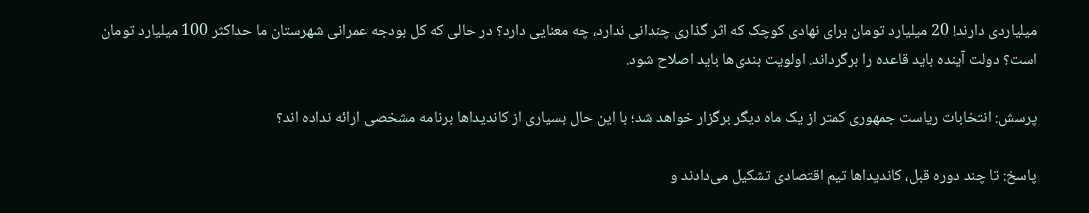میلیاردی دارند! 20 میلیارد تومان برای نهادی کوچک که اثر گذاری چندانی ندارد، چه معنایی دارد؟ در حالی که کل بودجه عمرانی شهرستان ما حداکثر 100 میلیارد تومان است؟ دولت آینده باید قاعده را برگرداند. اولویت بندی‌ها باید اصلاح شود.

پرسش: انتخابات ریاست جمهوری کمتر از یک ماه دیگر برگزار خواهد شد؛ با این حال بسیاری از کاندیداها برنامه مشخصی ارائه نداده اند؟

پاسخ: تا چند دوره قبل، کاندیداها تیم اقتصادی تشکیل می‌دادند و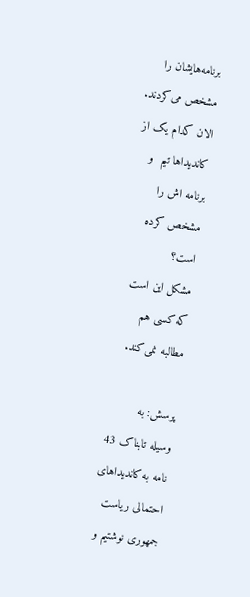برنامه‌هایشان را مشخص می‌کردند. الان کدام یک از کاندیداها تیم  ‌و برنامه اش را مشخص کرده است؟
مشکل این است که کسی هم مطالبه نمی‌کند.

پرسش: به وسیله ‌تابناک 43 نامه به کاندیداهای احتمالی ریاست جمهوری نوشتیم و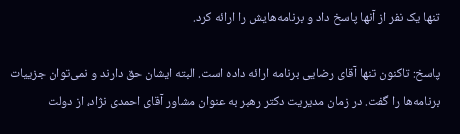تنها یک نفر از آنها پاسخ داد و برنامه‌هایش را ارائه کرد.

پاسخ: تاکنون تنها آقای رضایی برنامه ارائه داده است. البته ایشان حق دارند و نمی‌توان جزییات برنامه‌ها را گفت. در زمان مدیریت دکتر رهبر به عنوان مشاور آقای احمدی نژاد، از دولت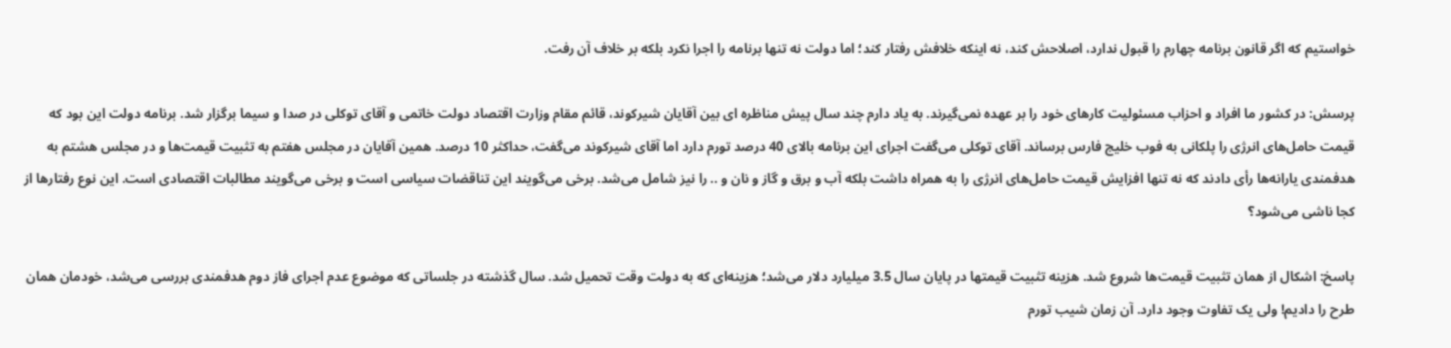خواستیم که اگر قانون برنامه چهارم را قبول ندارد، اصلاحش کند، نه اینکه خلافش رفتار کند؛ اما دولت نه تنها برنامه را اجرا نکرد بلکه بر خلاف آن رفت.

پرسش: در کشور ما افراد و احزاب مسئولیت کارهای خود را بر عهده نمی‌گیرند. به یاد دارم چند سال پیش مناظره ای بین آقایان شیرکوند، ‌قائم مقام وزارت اقتصاد دولت خاتمی و آقای توکلی در صدا و سیما برگزار شد. برنامه دولت این بود که قیمت حامل‌های انرژی را ‌پلکانی به فوب خلیج فارس برساند. آقای توکلی می‌گفت اجرای این برنامه بالای 40 درصد تورم دارد اما آقای شیرکوند می‌گفت، حداکثر 10 درصد. همین آقایان در مجلس هفتم به تثبیت قیمت‌ها و در مجلس هشتم به هدفمندی یارانه‌ها رأی دادند که نه تنها افزایش قیمت حامل‌های انرژی را به همراه داشت بلکه آب و برق و گاز و نان و .. را نیز شامل می‌شد. برخی می‌گویند این تناقضات سیاسی است و برخی می‌گویند مطالبات اقتصادی است. این نوع رفتارها از کجا ناشی می‌شود؟

پاسخ: اشکال از همان تثبیت قیمت‌ها شروع شد. هزینه تثبیت قیمتها در پایان سال 3.5 میلیارد دلار می‌شد؛ هزینه‌ای که به دولت وقت تحمیل شد. سال گذشته در جلساتی که موضوع عدم اجرای فاز دوم هدفمندی بررسی می‌شد، خودمان همان طرح را دادیم! ولی یک تفاوت وجود دارد. آن زمان شیب تورم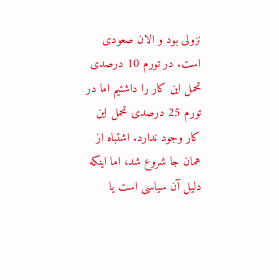نزولی بود و الان صعودی است. در تورم 10 درصدی تحمل این کار را داشتیم اما در تورم 25 درصدی تحمل این کار وجود ندارد. اشتباه از همان جا شروع شد، اما اینکه دلیل آن سیاسی است یا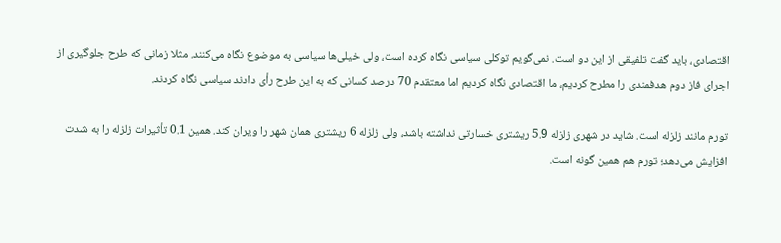اقتصادی، باید گفت تلفیقی از این دو است. نمی‌گویم توکلی سیاسی نگاه کرده است، ولی خیلی‌ها سیاسی به موضوع نگاه می‌کنند. مثلا زمانی که طرح جلوگیری از اجرای فاز دوم هدفمندی را مطرح کردیم، ما اقتصادی نگاه کردیم اما معتقدم 70 درصد کسانی که به این طرح رأی دادند سیاسی نگاه کردند.

تورم مانند زلزله است. شاید در شهری زلزله 5.9 ریشتری خسارتی ‌‌نداشته باشد، ولی زلزله 6 ریشتری همان شهر را ویران کند. همین 0.1 تأثیرات زلزله را به شدت افزایش می‌دهد؛ تورم هم همین گونه است.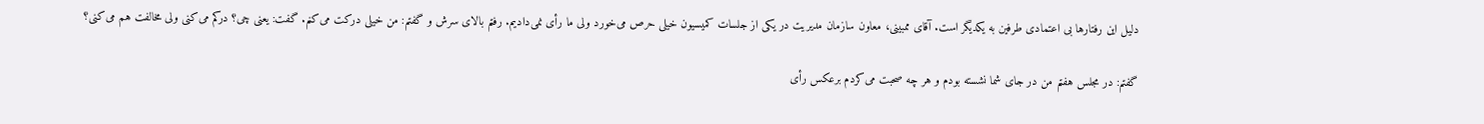دلیل این رفتارها بی اعتمادی طرفین به یکدیگر است. آقای ممبینی، معاون سازمان مدیریت در یکی از جلسات کمیسیون خیلی حرص می‌خورد ولی ما رأی نمی‌دادیم. رفتم بالای سرش و گفتم: من خیلی درکت می‌کنم. گفت: یعنی چی؟ درکم می‌کنی ولی مخالفت هم می‌کنی؟‌

گفتم: در مجلس هفتم من در جای شما نشسته بودم و هر چه صحبت می‌کردم برعکس رأی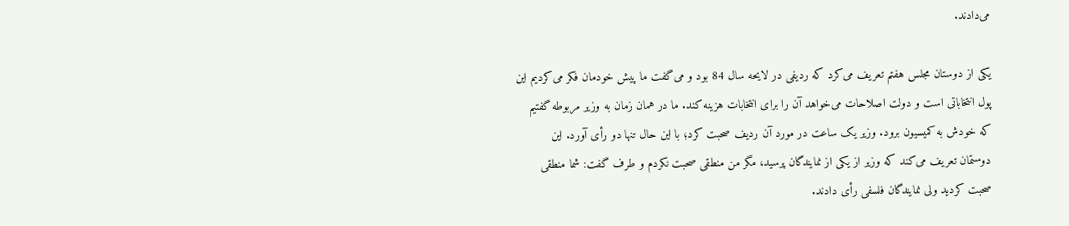می‌دادند.

یکی از دوستان مجلس هفتم تعریف می‌کرد که ردیفی در لایحه سال 84 بود و می‌گفت ما پیش خودمان فکر می‌کردیم این پول انتخاباتی است و دولت اصلاحات می‌خواهد آن را برای انتخابات هزینه کند. ما در همان زمان به وزیر مربوطه گفتیم که خودش به کمیسیون برود. وزیر یک ساعت در مورد آن ردیف صحبت کرد؛ با این حال تنها دو رأی آورد. این دوستمان تعریف می‌کند که وزیر از یکی از نمایندگان ‌پرسید، مگر من منطقی صحبت نکردم و طرف گفت: شما منطقی صحبت کردید ولی نمایندگان فلسفی رأی دادند.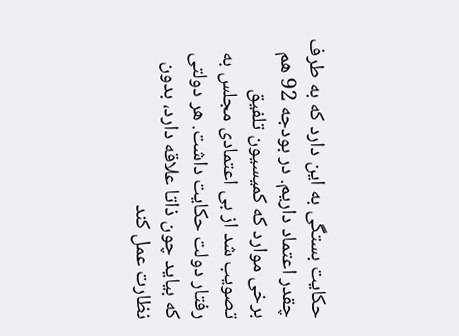حکایت بستگی به این دارد که به طرف چقدر اعتماد داریم. در بودجه 92 هم برخی موارد که کمیسیون تلفیق تصویب شد از بی اعتمادی مجلس به رفتار دولت حکایت داشت. هر دولتی که بیاید چون ذاتا علاقه دارد، بدون نظارت عمل کند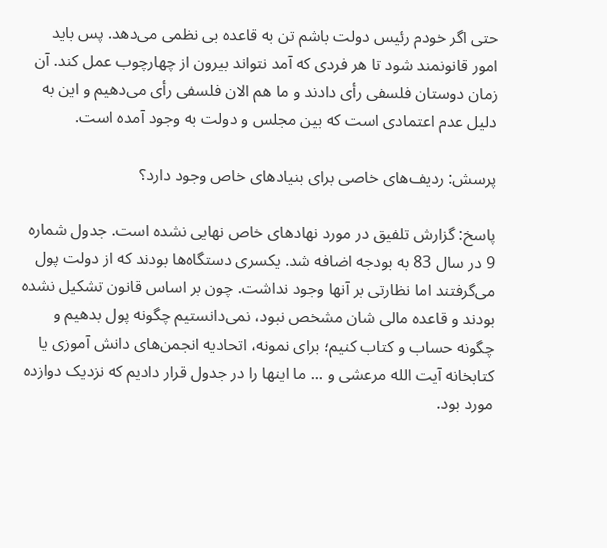حتی اگر خودم رئیس دولت باشم تن به قاعده بی نظمی می‌دهد. پس باید امور قانونمند شود تا هر فردی که آمد نتواند بیرون از چهارچوب عمل کند. آن زمان دوستان فلسفی رأی دادند و ما هم الان فلسفی رأی می‌دهیم و این به دلیل عدم اعتمادی است که بین مجلس و دولت به وجود آمده است.

پرسش: ردیف‌های خاصی برای بنیادهای خاص وجود دارد؟

پاسخ: گزارش تلفیق در مورد نهادهای خاص نهایی نشده است. جدول شماره 9 در سال 83 به بودجه اضافه شد. یکسری دستگاه‌ها بودند که از دولت پول می‌گرفتند اما نظارتی بر آنها وجود نداشت. چون بر اساس قانون تشکیل نشده بودند و قاعده مالی شان مشخص نبود، نمی‌دانستیم چگونه پول بدهیم و چگونه حساب و کتاب کنیم؛ برای نمونه، اتحادیه انجمن‌های دانش آموزی یا کتابخانه آیت الله مرعشی و ... ما اینها را در جدول قرار دادیم که نزدیک دوازده مورد بود.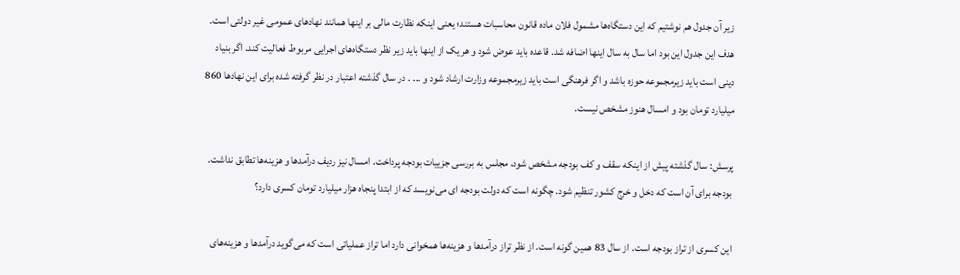زیر آن جدول هم نوشتیم که این دستگاه‌ها مشمول فلان ماده قانون محاسبات هستند؛ یعنی اینکه نظارت مالی بر اینها همانند نهادهای عمومی غیر دولتی است. هدف این جدول این بود اما سال به سال اینها اضافه شد. قاعده باید عوض شود و هر یک از اینها باید زیر نظر دستگاه‌های اجرایی مربوط فعالیت کند. اگر بنیاد دینی است باید زیرمجموعه حوزه باشد و اگر فرهنگی است باید زیرمجموعه وزارت ارشاد شود و ... . در سال گذشته اعتبار در نظر گرفته شده برای این نهادها 860 میلیارد تومان بود و امسال هنوز مشخص نیست.

پرسش: سال گذشته پیش از اینکه سقف و کف بودجه مشخص شود، مجلس به بررسی جزییات بودجه پرداخت. امسال نیز ردیف درآمدها و هزینه‌ها تطابق نداشت. بودجه برای آن است که دخل و خرج کشور تنظیم شود. چگونه است که دولت بودجه ای می‌نویسد که از ابتدا پنجاه هزار میلیارد تومان کسری دارد؟

این کسری از تراز بودجه است. از سال 83 همین گونه است. از نظر تراز درآمدها و هزینه‌ها همخوانی دارد اما تراز عملیاتی است که می‌گوید درآمدها و هزینه‌های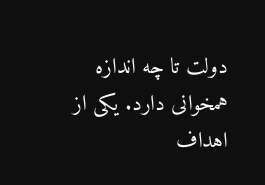دولت تا چه اندازه همخوانی دارد. یکی از اهداف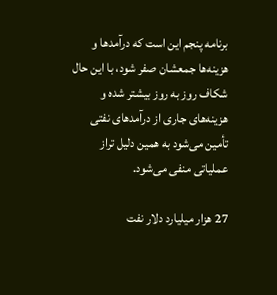برنامه پنجم این است که درآمدها و هزینه‌ها جمعشان صفر شود، با این حال شکاف روز به روز بیشتر شده ‌و هزینه‌های جاری از درآمدهای نفتی تأمین می‌شود به همین دلیل تراز عملیاتی منفی می‌شود.

27 هزار میلیارد دلار نفت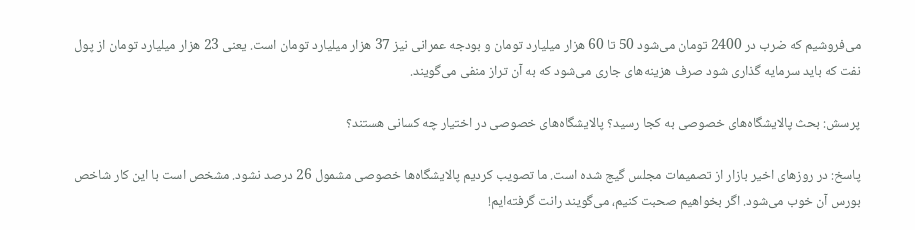می‌فروشیم که ضرب در 2400 تومان می‌شود 50 تا 60 هزار میلیارد تومان و بودجه عمرانی نیز 37 هزار میلیارد تومان است. یعنی 23 هزار میلیارد تومان از پول نفت که باید سرمایه گذاری شود صرف هزینه‌های جاری می‌شود که به آن تراز منفی می‌گویند.

پرسش: بحث پالایشگاه‌های خصوصی به کجا رسید؟ پالایشگاه‌های خصوصی در اختیار چه کسانی هستند؟

پاسخ: در روزهای اخیر بازار از تصمیمات مجلس گیج شده است. ما تصویب کردیم پالایشگاه‌ها خصوصی مشمول 26 درصد نشود. مشخص است با این کار شاخص بورس آن خوب می‌شود. اگر بخواهیم صحبت کنیم، می‌گویند رانت گرفته‌ایم!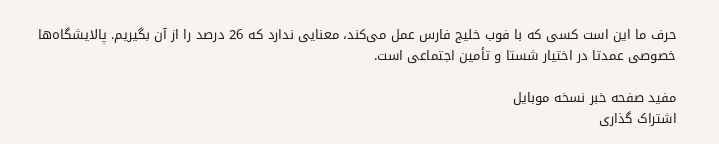حرف ما این است کسی که با فوب خلیج فارس عمل می‌کند، معنایی ندارد که 26 درصد را از آن بگیریم. پالایشگاه‌ها خصوصی عمدتا در اختیار شستا و تأمین اجتماعی است.

مفید صفحه خبر نسخه موبایل
اشتراک گذاری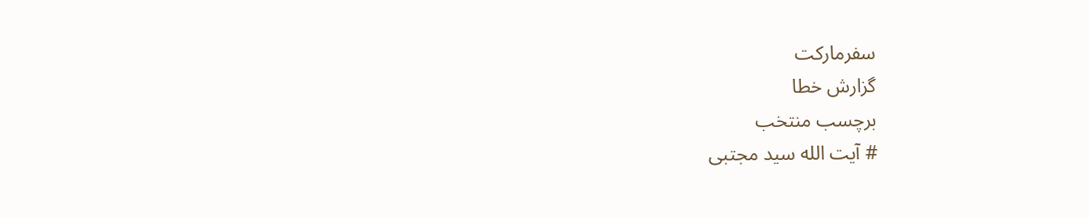سفرمارکت
گزارش خطا
برچسب منتخب
# آیت الله سید مجتبی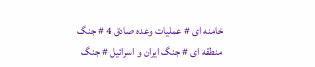خامنه ای # عملیات وعده صادق 4 # جنگ منطقه ای # جنگ ایران و اسرائیل # جنگ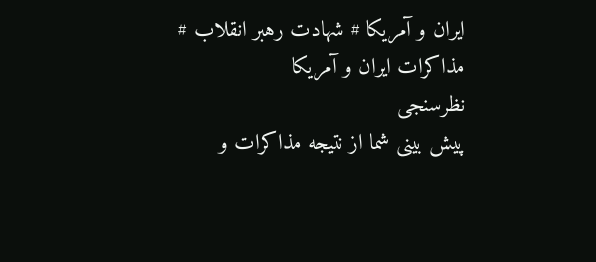ایران و آمریکا # شهادت رهبر انقلاب # مذاکرات ایران و آمریکا
نظرسنجی
پیش بینی شما از نتیجه مذاکرات و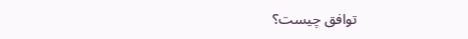توافق چیست؟